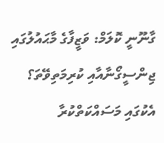ގާނޫނީ ކޮލަމް: ވަޒީފާގެ މާޙައުލުގައި ޖިންސީގޯނާއާއި ކުރިމަތިވޭތަ؟
އެކުގައި މަސައްކަތްކުރާ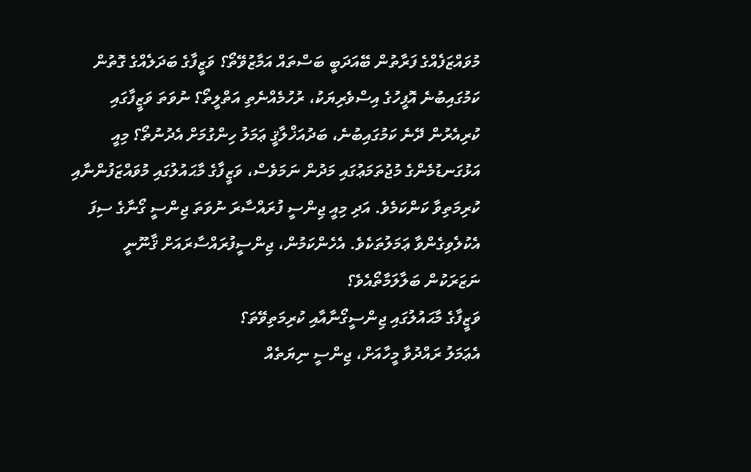މުވައްޒަފެއްގެ ފަރާތުން ބޭއަދަބީ ބަސްތައް އަމާޒުވޭތޯ؟ ވަޒީފާގެ ބަދަލެއްގެ ގޮތުން ކަމުގައިބުނެ އޮފީހުގެ އިސްވެރިޔަކު، ރުހުމެއްނެތި އަތްލީތޯ؟ ނުވަތަ ވަޒީފާގައި ކުރިއެރުން ދޭނެ ކަމުގައިބުނެ، ބަދުއަޚްލާޤީ ޢަމަލު ހިންގުމަށް އެދުނުތޯ؟ މިއީ އަޅުގަނޑުމެންގެ މުޖުތަމަޢުގައި މަދުން ނަމަވެސް، ވަޒީފާގެ މާޙައުލުގައި މުވައްޒަފުންނާއި ކުރިމަތިވާ ކަންކަމެވެ. އަދި މިއީ ޖިންސީ ފުރައްސާރަ ނުވަތަ ޖިންސީ ގޯނާގެ ސިފަ އެކުލެވިގެންވާ ޢަމަލުތަކެވެ. އެހެންކަމުން، ޖިންސީފުރައްސާރައަށް ޤާނޫނީ ނަޒަރަކުން ބަލާލަމާތޯއެވެ؟
ވަޒީފާގެ މާޙައުލުގައި ޖިންސީގޯނާއާއި ކުރިމަތިވޭތަ؟
އެޢަމަލު ރައްދުވާ މީހާއަށް، ޖިންސީ ނިޔަތެއް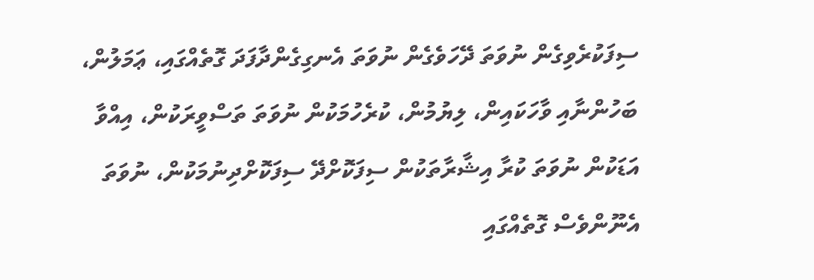ސިފަކުރެވިގެން ނުވަތަ ދޭހަވެގެން ނުވަތަ އެނގިގެންދާފަދަ ގޮތެއްގައި، ޢަމަލުން، ބަހުންނާއި ވާހަކައިން، ލިޔުމުން، ކުރެހުމަކުން ނުވަތަ ތަސްވީރަކުން، އިއްވާ އަޑަކުން ނުވަތަ ކުރާ އިޝާރާތަކުން ސިފަކޮށްދޭ ސިފަކޮށްދިނުމަކުން، ނުވަތަ އެނޫންވެސް ގޮތެއްގައި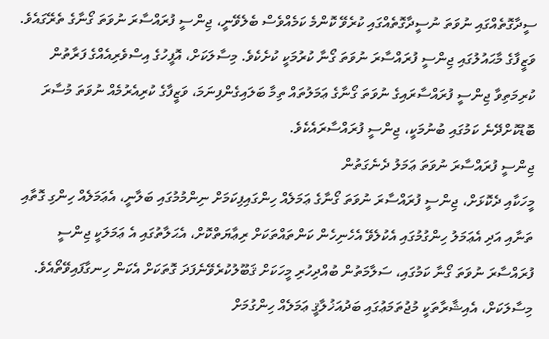ސީދާގޮތެއްގައި ނުވަތަ ނުސީދާގޮތެއްގައި ކުރެވޭ ކޮންމެ ކަމެއްވެސް ބެލެވޭނީ، ޖިންސީ ފުރައްސާރަ ނުވަތަ ގޯނާގެ ތެރޭގައެވެ. ވަޒީފާގެ މާޙައުލުގައި ޖިންސީ ފުރައްސާރަ ނުވަތަ ގޯނާ ކުރުމަކީ ކުށެކެވެ. މިސާލަކަށް، އޮފީހުގެ އިސްވެރިއެއްގެ ފަރާތުން ކުރިމަތިވާ ޖިންސީ ފުރައްސާރައިގެ ނުވަތަ ގޯނާގެ ޢަމަލުތައް ތިމާ ބަލައިގެންފިނަމަ، ވަޒީފާގެ ކުރިއެރުމެއް ނުވަތަ މުސާރަ ބޮޑުކޮށްދޭނެ ކަމުގައި ބުނުމަކީ، ޖިންސީ ފުރައްސާރައެކެވެ.
ޖިންސީ ފުރައްސާރަ ނުވަތަ ޢަމަލު ދެނެގަތުން
މީހަކާއި ދެކޮޅަށް، ޖިންސީ ފުރައްސާރަ ނުވަތަ ގޯނާގެ ޢަމަލެއް ހިންގައިފިކަމަށް ނިންމުމުގައި ބަލާނީ، އެޢަމަލެއް ހިންގި ގޮތާއި ތަނާއި އަދި އެޢަމަލު ހިންގުމުގައި އެކުލެވޭ އެހެނިހެން ކަންތައްތަކަށް ރިޢާޔަތްކޮށް، އެޙަލާތުގައި އެ ޢަމަލަކީ ޖިންސީ ފުރައްސާރަ ނުވަތަ ގޯނާ ކަމުގައި، ސަލާމަތުން ބުއްދިހުރި މީހަކަށް ޤަބޫލުކުރެވޭނެފަދަ ގޮތަކަށް އެކަން ހިނގާފައިވޭތޯއެވެ. މިސާލަކަށް، އެއިޝާރާތަކީ މުޖުތަމަޢުގައި ބަދުއަޚުލާޤީ ޢަމަލެއް ހިންގުމަށް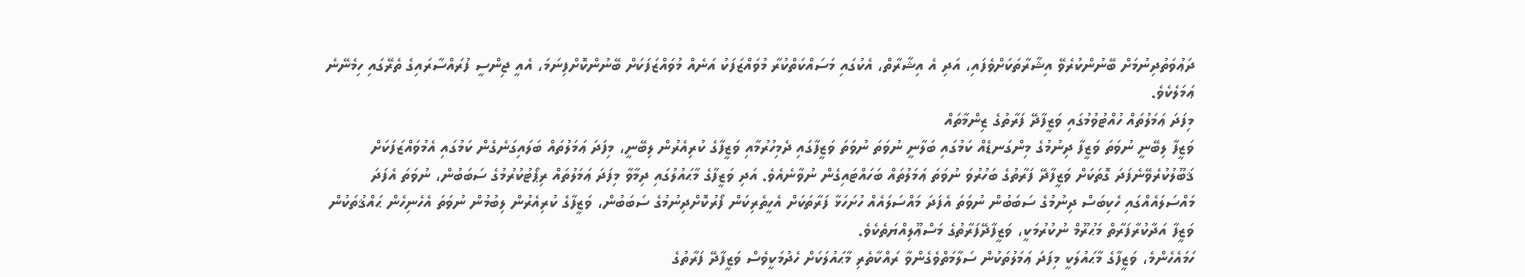ދަޢުވަތުދިނުމަށް ބޭނުންކުރެވޭ އިޝާރާތަކަށްވެފައި، އަދި އެ އިޝާރާތް، އެކުގައި މަސައްކަތްކުރާ މުވައްޒަފަކު އަނެއް މުވައްޒަފަކަށް ބޭނުންކޮށްފިނަމަ، އެއީ ޖިންސީ ފުރައްސާރައިގެ ތެރޭގައި ހިމެނޭނެ ޢަމަލެކެވެ.
މިފަދަ ޢަމަލުތައް ހުއްޓުވުމުގައި ވަޒީފާދޭ ފަރާތުގެ ޒިންމާތައް
ވަޒީފާ ލިބޭނީ ނުވަތަ ވަޒީފާ ދިނުމުގެ މިންގަނޑެއް ކަމުގައި ބަލާނީ ނުވަތަ ނުވަތަ ވަޒީފާގައި ދެމިހުރުމާއި ވަޒީފާގެ ކުރިއެރުން ލިބޭނީ، މިފަދަ ޢަމަލުތައް ބަލައިގަނެގެން ކަމުގައި އެމުވައްޒަފަކަށް ޤަބޫލުކުރެވޭނެފަދަ ގޮތަކަށް ވަޒީފާދޭ ފަރާތުގެ ބަހުރުވަ ނުވަތަ ޢަމަލުތައް ބަހައްޓައިގެން ނުވާނެއެވެ. އަދި ވަޒީފާގެ މާޙައުލުގައި ދިމާވާ މިފަދަ ޢަމަލުތައް ރިޕޯޓުކުރުމުގެ ސަބަބުން، ނުވަތަ އެފަދަ މައްސަލައެއްގައި ހެކިބަސް ދިނުމުގެ ސަބަބުން ނުވަތަ އެފަދަ މައްސަލައެއް ހުށަހަޅާ ފަރާތަކަށް އެހީތެރިކަން ފޯރުކޮށްދިނުމުގެ ސަބަބުން، ވަޒީފާގެ ކުރިއެރުން ލިބުމުން ނުވަތަ އެހެނިހެން ޙައްޤުތަކުން ވަޒީފާ އަދާކުރާފަރާތް މަޙުރޫމް ނުކުރުމަކީ، ވަޒީފާދޭފަރާތުގެ މަސްޢޫލިއްޔަތެކެވެ.
ހަމައެހެންމެ، ވަޒީފާގެ މާޙައުލަކީ މިފަދަ ޢަމަލުތަކުން ސަލާމަތްވެގެންވާ ރައްކާތެރި މާޙައުލަކަށް ހެދުމަކީވެސް ވަޒީފާދޭ ފަރާތުގެ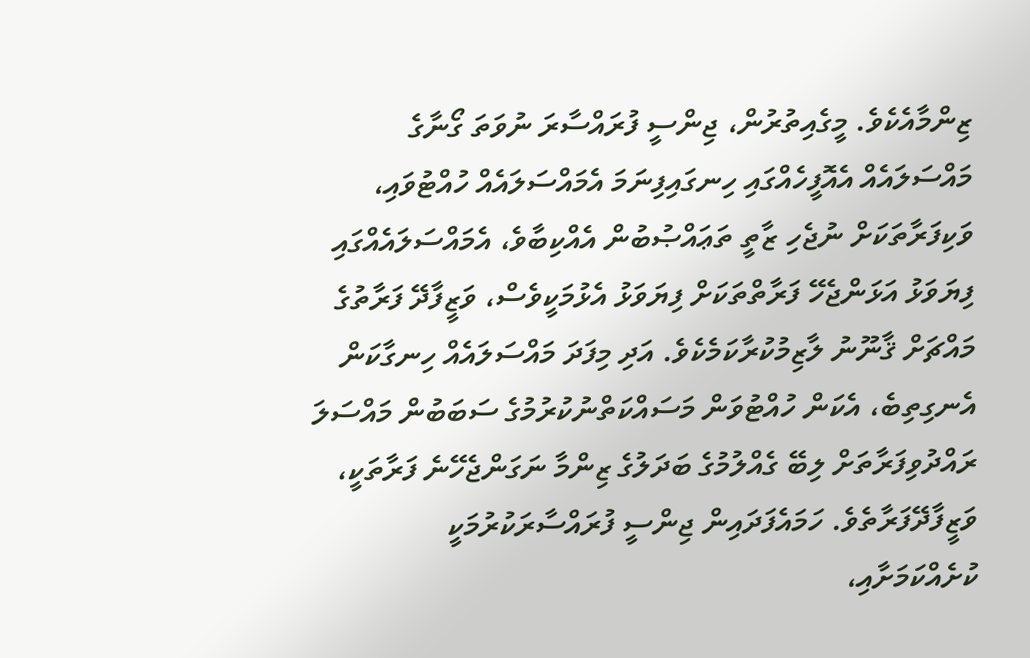ޒިންމާއެކެވެ. މީގެއިތުރުން، ޖިންސީ ފުރައްސާރަ ނުވަތަ ގޯނާގެ މައްސަލައެއް އެއޮފީހެއްގައި ހިނގައިފިނަމަ އެމައްސަލައެއް ހުއްޓުވައި، ވަކިފަރާތަކަށް ނުޖެހި ޒާތީ ތަޢައްޞުބުން އެއްކިބާވެ، އެމައްސަލައެއްގައި ފިޔަވަޅު އަޅަންޖެހޭ ފަރާތްތަކަށް ފިޔަވަޅު އެޅުމަކީވެސް، ވަޒީފާދޭ ފަރާތުގެ މައްޗަށް ޤާނޫނު ލާޒިމުކުރާކަމެކެވެ. އަދި މިފަދަ މައްސަލައެއް ހިނގާކަން އެނގިތިބެ، އެކަން ހުއްޓުވަން މަސައްކަތްނުކުރުމުގެ ސަބަބުން މައްސަލަ ރައްދުވިފަރާތަށް ލިބޭ ގެއްލުމުގެ ބަދަލުގެ ޒިންމާ ނަގަންޖެހޭނެ ފަރާތަކީ، ވަޒީފާދޭފަރާތެވެ. ހަމައެފަދައިން ޖިންސީ ފުރައްސާރަކުރުމަކީ ކުށެއްކަމަށާއި،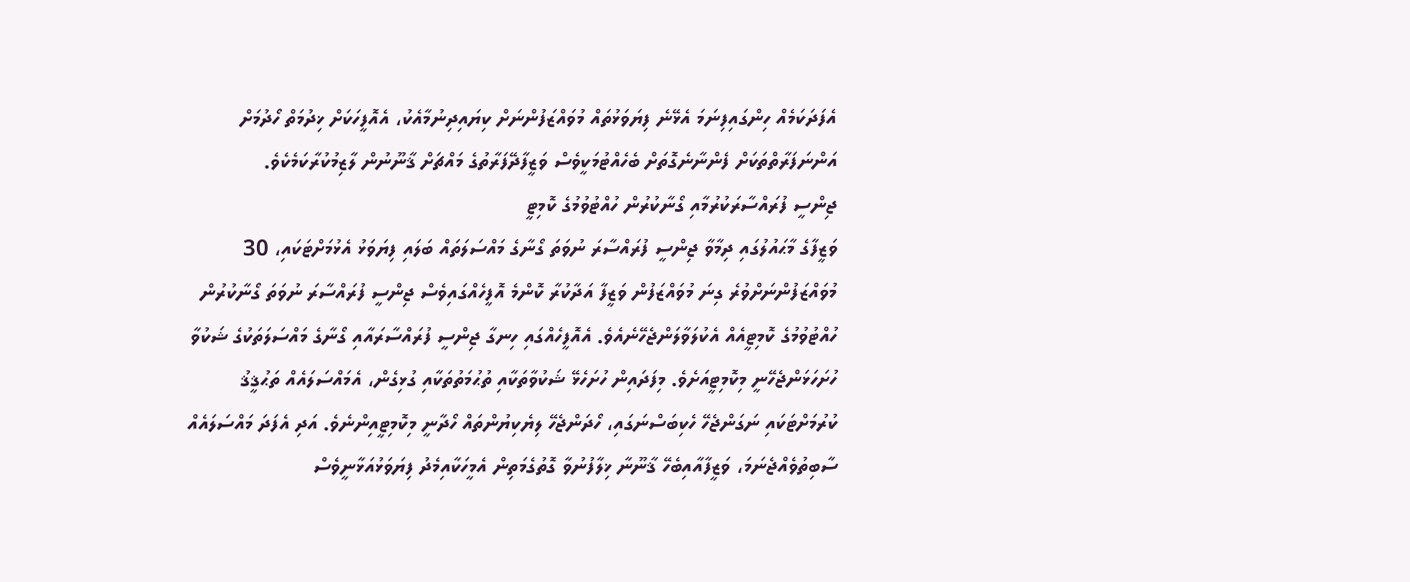އެފަދަކަމެއް ހިންގައިފިނަމަ އެޅޭނެ ފިޔަވަޅުތައް މުވައްޒަފުންނަށް ކިޔައިދިނުމާއެކު، އެއޮފީހަކަށް ޚިދުމަތް ހޯދުމަށް އަންނަފަރާތްތަކަށް ފެންނާނެގޮތަށް ބެހެއްޓުމަކީވެސް ވަޒީފާދޭފަރާތުގެ މައްޗަށް ޤާނޫނުން ލާޒިމުކުރާކަމެކެވެ.
ޖިންސީ ފުރައްސާރަކުރުމާއި ގޯނާކުރުން ހުއްޓުވުމުގެ ކޮމިޓީ
ވަޒީފާގެ މާޙައުލުގައި ދިމާވާ ޖިންސީ ފުރައްސާރަ ނުވަތަ ގޯނާގެ މައްސަލަތައް ބަލައި ފިޔަވަޅު އެޅުމަށްޓަކައި، 30 މުވައްޒަފުންނަށްވުރެ ގިނަ މުވައްޒަފުން ވަޒީފާ އަދާކުރާ ކޮންމެ އޮފީހެއްގައިވެސް ޖިންސީ ފުރައްސާރަ ނުވަތަ ގޯނާކުރުން ހުއްޓުވުމުގެ ކޮމިޓީއެއް އެކުލަވާލަންޖެހޭނެއެވެ. އެއޮފީހެއްގައި ހިނގާ ޖިންސީ ފުރައްސާރައާއި ގޯނާގެ މައްސަލަތަކުގެ ޝަކުވާ ހުށަހަޅަންޖެހޭނީ މިކޮމިޓީއަށެވެ. މިފަދައިން ހުށަހެޅޭ ޝަކުވާތަކާއި ތުޙުމަތުތަކާއި ގުޅިގެން، އެމައްސަލައެއް ތަޙުޤީޤު ކުރުމަށްޓަކައި ނަގަންޖެހޭ ހެކިބަސްނަގައި، ހޯދަންޖެހޭ ލިޔެކިޔުންތައް ހޯދާނީ މިކޮމިޓީއިންނެވެ. އަދި އެފަދަ މައްސަލައެއް ސާބިތުވެއްޖެނަމަ، ވަޒީފާއާއިބެހޭ ޤާނޫނާ ޚިލާފުނުވާ ގޮތުގެމަތިން އެމީހަކާއިމެދު ފިޔަވަޅުއަޅާނީވެސް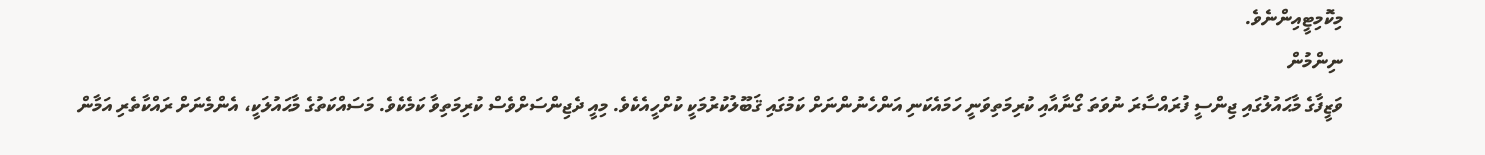މިކޮމިޓީއިންނެވެ.
ނިންމުން
ވަޒީފާގެ މާޙައުލުގައި ޖިންސީ ފުރައްސާރަ ނުވަތަ ގޯނާއާއި ކުރިމަތިވަނީ ހަމައެކަނި އަންހެނުންނަށް ކަމުގައި ޤަބޫލުކުރުމަކީ ކުށްހީއެކެވެ. މިއީ ދެޖިންސަށްވެސް ކުރިމަތިވާ ކަމެކެވެ. މަސައްކަތުގެ މާޙައުލަކީ، އެންމެނަށް ރައްކާތެރި އަމާން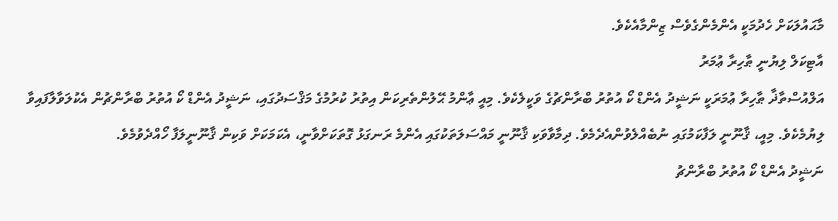މާޙައުލަކަށް ހެދުމަކީ އެންމެންގެވެސް ޒިންމާއެކެވެ.
އާޓިކަލް ލިޔުނީ ޠާހިރާ ޢުމަރު
އަލްއުސްތާޛާ ޠާހިރާ ޢުމަރަކީ ނަޝީދު އެންޑް ކޯ އުތުރު ބްރާންޗުގެ ވަކީލެކެވެ. މިއީ ޢާންމު ޙޭލުންތެރިކަން އިތުރު ކުރުމުގެ މަޤްސަދުގައި، ނަޝީދު އެންޑް ކޯ އުތުރު ބްރާންޗުން އެކުލަވާލާފައިވާ ލިޔުމެކެވެ. މިއީ، ޤާނޫނީ ލަފާކަމުގައި ނުބެއްލެވުންއެދެމެވެ. ދިމާވާވަކި ޤާނޫނީ މައްސަލަތަކުގައި އެންމެ ރަނގަޅު ގޮތަކަށްވާނީ، އެކަމަކަށް ވަކިން ޤާނޫނީލަފާ ހޯއްދެވުމެވެ.
ނަޝީދު އެންޑް ކޯ އުތުރު ބްރާންޗު